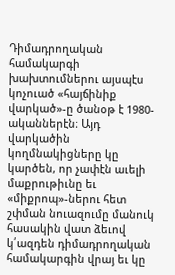Դիմադրողական համակարգի խախտումներու այսպէս կոչուած «հայճինիք վարկած»-ը ծանօթ է 1980-ականներէն։ Այդ վարկածին կողմնակիցները կը կարծեն, որ չափէն աւելի մաքրութիւնը եւ «միքրոպ»-ներու հետ շփման նուազումը մանուկ հասակին վատ ձեւով կ՛ազդեն դիմադրողական համակարգին վրայ եւ կը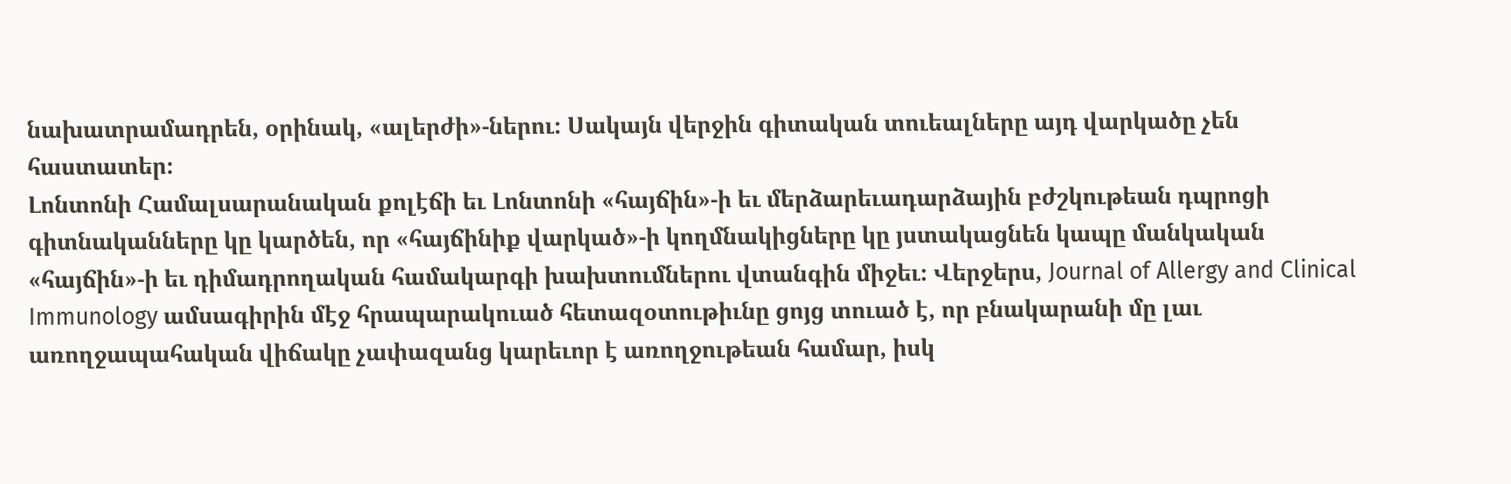նախատրամադրեն, օրինակ, «ալերժի»-ներու։ Սակայն վերջին գիտական տուեալները այդ վարկածը չեն հաստատեր։
Լոնտոնի Համալսարանական քոլէճի եւ Լոնտոնի «հայճին»-ի եւ մերձարեւադարձային բժշկութեան դպրոցի գիտնականները կը կարծեն, որ «հայճինիք վարկած»-ի կողմնակիցները կը յստակացնեն կապը մանկական «հայճին»-ի եւ դիմադրողական համակարգի խախտումներու վտանգին միջեւ։ Վերջերս, Journal of Allergy and Clinical Immunology ամսագիրին մէջ հրապարակուած հետազօտութիւնը ցոյց տուած է, որ բնակարանի մը լաւ առողջապահական վիճակը չափազանց կարեւոր է առողջութեան համար, իսկ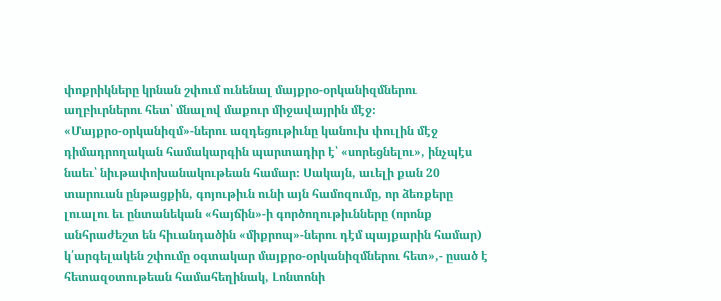փոքրիկները կրնան շփում ունենալ մայքրօ-օրկանիզմներու աղբիւրներու հետ՝ մնալով մաքուր միջավայրին մէջ։
«Մայքրօ-օրկանիզմ»-ներու ազդեցութիւնը կանուխ փուլին մէջ դիմադրողական համակարգին պարտադիր է՝ «սորեցնելու», ինչպէս նաեւ՝ նիւթափոխանակութեան համար։ Սակայն, աւելի քան 20 տարուան ընթացքին, գոյութիւն ունի այն համոզումը, որ ձեռքերը լուալու եւ ընտանեկան «հայճին»-ի գործողութիւնները (որոնք անհրաժեշտ են հիւանդածին «միքրոպ»-ներու դէմ պայքարին համար) կ՛արգելակեն շփումը օգտակար մայքրօ-օրկանիզմներու հետ»,- ըսած է հետազօտութեան համահեղինակ, Լոնտոնի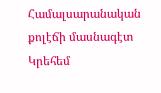Համալսարանական քոլէճի մասնագէտ Կրեհեմ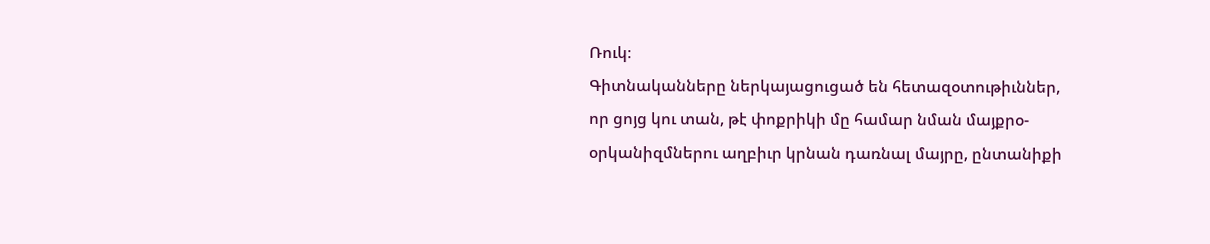Ռուկ։
Գիտնականները ներկայացուցած են հետազօտութիւններ, որ ցոյց կու տան, թէ փոքրիկի մը համար նման մայքրօ-օրկանիզմներու աղբիւր կրնան դառնալ մայրը, ընտանիքի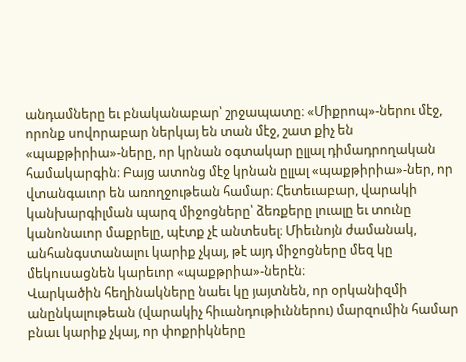անդամները եւ բնականաբար՝ շրջապատը։ «Միքրոպ»-ներու մէջ, որոնք սովորաբար ներկայ են տան մէջ, շատ քիչ են «պաքթիրիա»-ները, որ կրնան օգտակար ըլլալ դիմադրողական համակարգին։ Բայց ատոնց մէջ կրնան ըլլալ «պաքթիրիա»-ներ, որ վտանգաւոր են առողջութեան համար։ Հետեւաբար, վարակի կանխարգիլման պարզ միջոցները՝ ձեռքերը լուալը եւ տունը կանոնաւոր մաքրելը, պէտք չէ անտեսել։ Միեւնոյն ժամանակ, անհանգստանալու կարիք չկայ, թէ այդ միջոցները մեզ կը մեկուսացնեն կարեւոր «պաքթրիա»-ներէն։
Վարկածին հեղինակները նաեւ կը յայտնեն, որ օրկանիզմի անընկալութեան (վարակիչ հիւանդութիւններու) մարզումին համար բնաւ կարիք չկայ, որ փոքրիկները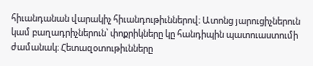հիւանդանան վարակիչ հիւանդութիւններով։ Ատոնց յարուցիչներուն կամ բաղադրիչներուն՝ փոքրիկները կը հանդիպին պատուաստումի ժամանակ։ Հետազօտութիւնները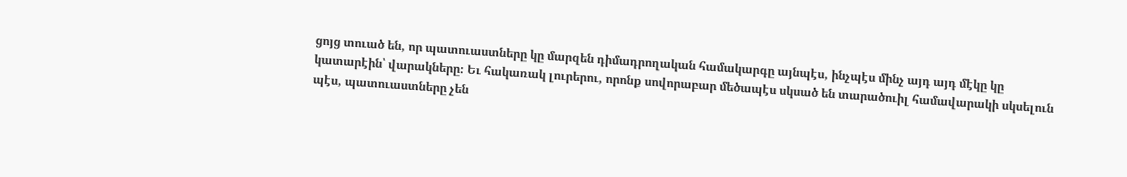ցոյց տուած են, որ պատուաստները կը մարզեն դիմադրողական համակարգը այնպէս, ինչպէս մինչ այդ այդ մէկը կը կատարէին՝ վարակները։ Եւ հակառակ լուրերու, որոնք սովորաբար մեծապէս սկսած են տարածուիլ համավարակի սկսելուն պէս, պատուաստները չեն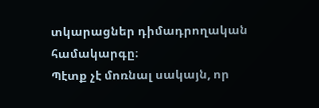տկարացներ դիմադրողական համակարգը։
Պէտք չէ մոռնալ սակայն, որ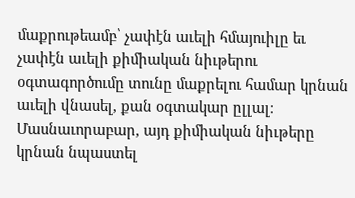մաքրութեամբ՝ չափէն աւելի հմայուիլը եւ չափէն աւելի քիմիական նիւթերու օգտագործումը տունը մաքրելու համար կրնան աւելի վնասել, քան օգտակար ըլլալ։ Մասնաւորաբար, այդ քիմիական նիւթերը կրնան նպաստել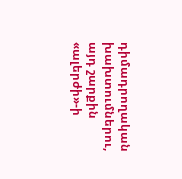դիմադրողական խախտումներու, այդ շարքին «ալերժի»-ի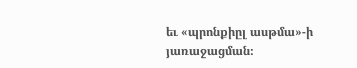եւ «պրոնքիըլ ասթմա»-ի յառաջացման։